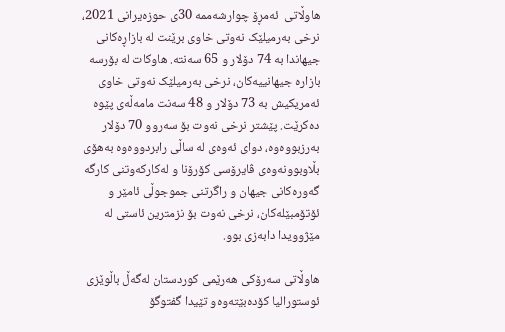هاوڵاتى  ئەمڕۆ چوارشه‌ممه‌ 30ی حوزه‌یرانی 2021، نرخی بەرمیلێک نەوتی خاوی برێنت لە بازاڕەکانی جیهاندا بە 74 دۆلار و 65 سەنتە. هاوکات لە بۆرسە بازارە جیهانییەکان، نرخی‌ بەرمیلێک نەوتی‌ خاوی ئەمریکیش بە 73 دۆلار و 48 سەنت مامەڵەی‌ پێوە دەکرێت. پێشتر نرخی نەوت بۆ سەروو 70 دۆلار بەرزبووەوە، دوای ئەوەی لە ساڵی رابردووەوە بەهۆی بڵاوبوونەوەی ڤایرۆسی کۆرۆنا و لەکارکەوتنی کارگە گەورەکانی جیهان و راگرتنی جموجوڵی ئامێر و ئۆتۆمبێلەکان، نرخی نەوت بۆ نزمترین ئاستی لە مێژوویدا دابەزی بوو.

هاوڵاتى سه‌رۆکى هه‌رێمى کوردستان له‌گه‌ڵ باڵوێزى ئوستورالیا کۆده‌بێته‌وه‌و تێیدا گفتوگۆ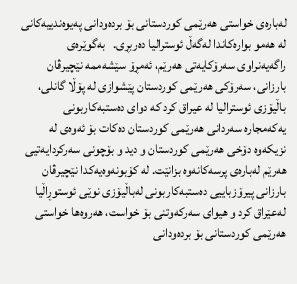له‌باره‌ى خواستى هەرێمى کوردستانى بۆ بردەودانى پەیوەندییەکانى لە هەمو بوارەکاندا لەگەڵ ئوسترالیا دەربڕى.   بەگوێرەی راگەیەنراوی سەرۆکایەتی هەرێم، ئەمڕۆ سێشەممە نێچیرڤان بارزانى، سەرۆکى هەرێمى کوردستان پێشوازى لە پۆڵا گانلى، باڵیۆزى ئوسترالیا لە عیراق کرد کە دواى دەستبەکاربونى یەکەمجارە سەردانى هەرێمى کوردستان دەکات بۆ ئەوەى لە نزیکەوە دۆخى هەرێمى کوردستان و دید و بۆچونى سەرکردایەتیى هەرێم لەبارەى پرسەکانەوە بزانێت. لە کۆبونەوەیەکدا نێچیرڤان بارزانى پیرۆزباییى دەستبەکاربونى لەباڵیۆزی نوێی ئوستوڕاڵیا لەعێراق کرد و هیواى سەرکەوتنى بۆ خواست، هەروەها خواستى هەرێمى کوردستانى بۆ بردەودانى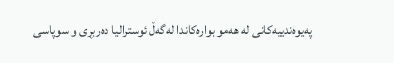پەیوەندییەکانى لە هەمو بوارەکاندا لەگەڵ ئوسترالیا دەربڕى و سوپاسى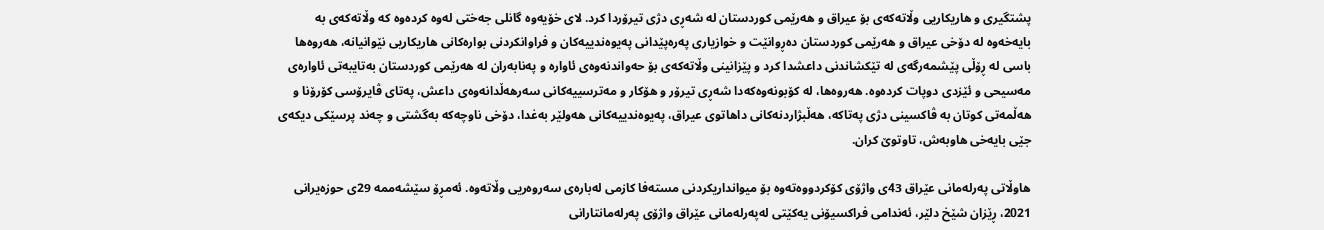پشتگیرى و هاریکاریى وڵاتەکەى بۆ عیراق و هەرێمى کوردستان لە شەڕى دژى تیرۆردا کرد. لاى خۆیەوە گانلى جەختى لەوە کردەوە کە وڵاتەکەى بە بایەخەوە لە دۆخى عیراق و هەرێمى کوردستان دەڕوانێت و خوازیارى پەرەپێدانى پەیوەندییەکان و فراوانکردنى بوارەکانى هاریکاریى نێوانیانە، هەروەها باسى لە ڕۆڵى پێشمەرگەى لە تێکشاندنى داعشدا کرد و پێزانینى وڵاتەکەى بۆ حەواندنەوەى ئاوارە و پەنابەران لە هەرێمى کوردستان بەتایبەتى ئاوارەى مەسیحى و ئێزدی دوپات کردەوە. هەروەها، لە کۆبونەوەکەدا شەڕى تیرۆر و هۆکار و مەترسییەکانى سەرهەڵدانەوەى داعش، پەتاى ڤایرۆسى کۆرۆنا و هەڵمەتى کوتان بە ڤاکسینى دژى پەتاکە، هەڵبژاردنەکانى داهاتوى عیراق، پەیوەندییەکانى هەولێر بەغدا، دۆخى ناوچەکە بەگشتى و چەند پرسێکى دیکەى جێى بایەخى هاوبەش، تاوتوێ کران.

هاوڵاتى په‌رله‌مانى عێراق 43ى واژۆى کۆکردووه‌ته‌وه‌ بۆ میوانداریکردنى مسته‌فا کازمى له‌باره‌ى سه‌روه‌ریى وڵاته‌وه‌. ئه‌مڕۆ سێشه‌ممه‌ 29ى حوزه‌یرانى 2021، ڕێزان شێخ دلێر، ئه‌ندامى فراکسیۆنى یه‌کێتى له‌په‌رله‌مانى عێراق واژۆى په‌رله‌مانتارانى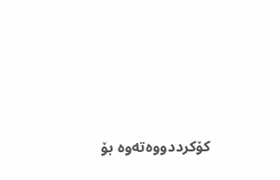کۆکرددووه‌ته‌وه‌ بۆ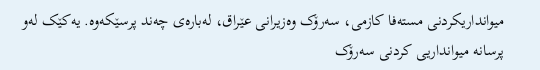میوانداریکردنى مسته‌فا کازمی، سه‌رۆک وه‌زیرانى عێراق، له‌باره‌ى چه‌ند پرسێکه‌وه‌. یه‌کێک له‌و پرسانه‌ میوانداریى کردنى سه‌رۆک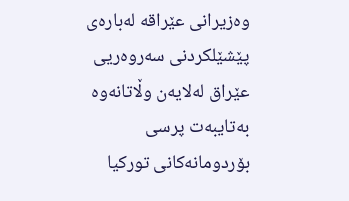وه‌زیرانى عێراقه‌ له‌باره‌ى پێشێلکردنى سه‌روه‌ریى عێراق له‌لایه‌ن وڵاتانه‌وه‌ به‌تایبه‌ت پرسى بۆردومانه‌کانى تورکیا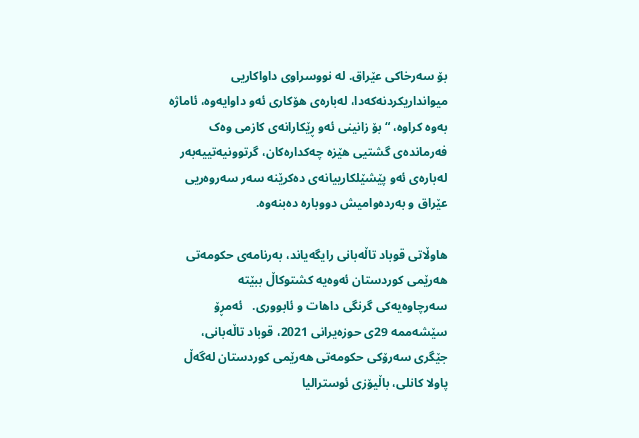بۆ سه‌رخاکى عێراق. له‌ نووسراوى داواکاریى میوانداریکردنه‌که‌دا، له‌باره‌ى هۆکارى ئه‌و داوایه‌وه‌، ئاماژه‌ به‌وه‌ کراوه‌، “بۆ زانینى ئه‌و ڕێکارانه‌ى کازمى وه‌ک فه‌رمانده‌ى گشتیى هێزه‌ چه‌کداره‌کان، گرتوونیه‌تییه‌به‌ر له‌باره‌ى ئه‌و پێشێلکارییانه‌ى ده‌کرێنه‌ سه‌ر سه‌روه‌ریى عێراق ‌و به‌رده‌وامیش دووباره‌ ده‌بنه‌وه‌.

هاوڵاتى ‌قوباد تاڵه‌بانى رایگه‌یاند، به‌رنامه‌ى حکومه‌تى هه‌رێمى کوردستان ئه‌وه‌یه‌ کشتوکاڵ ببێته‌ سه‌رچاوه‌یه‌کى گرنگى داهات و ئابووری.   ئه‌مڕۆ سێشه‌ممه‌ 29ى حوزه‌یرانى 2021، قوباد تاڵه‌بانی، جێگرى سه‌رۆکى حکومه‌تى هه‌رێمى کوردستان له‌گه‌ڵ پاولا کانلی، باڵیۆزى ئوسترالیا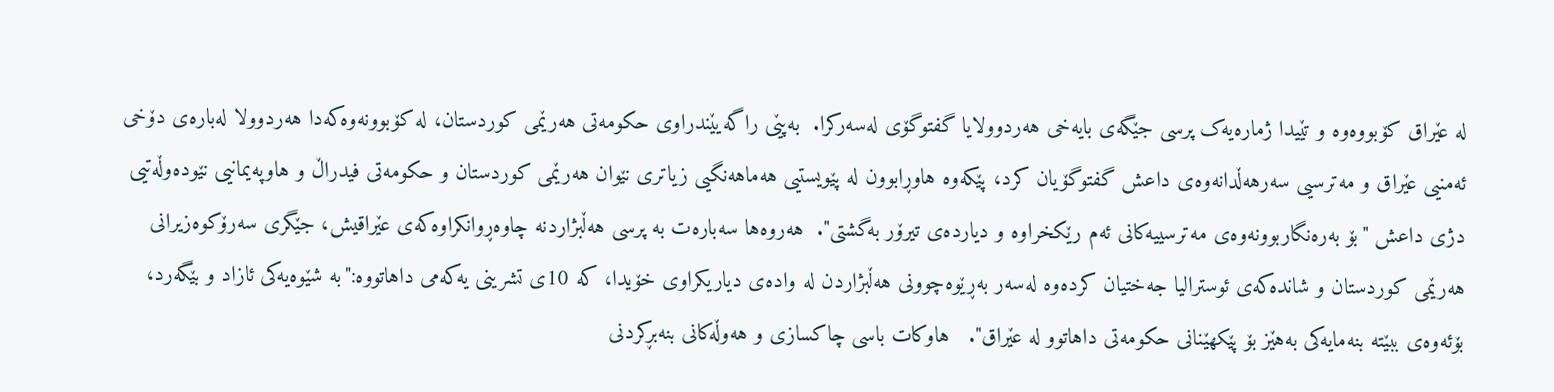له‌ عێراق کۆبووه‌وه‌ و تێیدا ژماره‌یه‌ک پرسى جێگه‌ى بایه‌خى هه‌ردوولایا گفتوگۆى له‌سه‌رکرا.  به‌پێى راگه‌یێندراوى حکومه‌تى هه‌رێمى کوردستان، له‌ کۆبوونه‌وه‌که‌دا هه‌ردوولا له‌باره‌ى دۆخى ئه‌منیى عێراق و مه‌ترسیى سه‌رهه‌ڵدانه‌وه‌ى داعش گفتوگۆیان کرد، پێکه‌وه‌ هاوڕابوون له‌ پێویستیى هه‌ماهه‌نگیى زیاترى نێوان هه‌رێمى کوردستان و حکومه‌تى فیدراڵ و هاوپه‌یمانیى نێوده‌وڵه‌تیى دژى داعش "بۆ به‌ره‌نگاربوونه‌وه‌ى مه‌ترسییه‌کانى ئه‌م رێکخراوه‌ و دیارده‌ى تیرۆر به‌گشتی".  هه‌روه‌ها سه‌باره‌ت به‌ پرسى هه‌ڵبژاردنه‌ چاوه‌ڕوانکراوه‌که‌ى عێراقیش، جێگرى سه‌رۆکوه‌زیرانى هه‌رێمى کوردستان و شانده‌که‌ى ئوسترالیا جه‌ختیان کرده‌وه‌ له‌سه‌ر به‌ڕێوه‌چوونى هه‌ڵبژاردن له‌ واده‌ى دیاریکراوى خۆیدا، که‌ 10ى تشرینى یه‌که‌مى داهاتووه‌:"به‌ شێوه‌یه‌کى ئازاد و بێگه‌رد، بۆئه‌وه‌ى ببێته‌ بنه‌مایه‌کى به‌هێز بۆ پێکهێنانى حکومه‌تى داهاتوو له‌ عێراق".   هاوکات باسى چاکسازى و هه‌وڵه‌کانى بنه‌بڕکردنى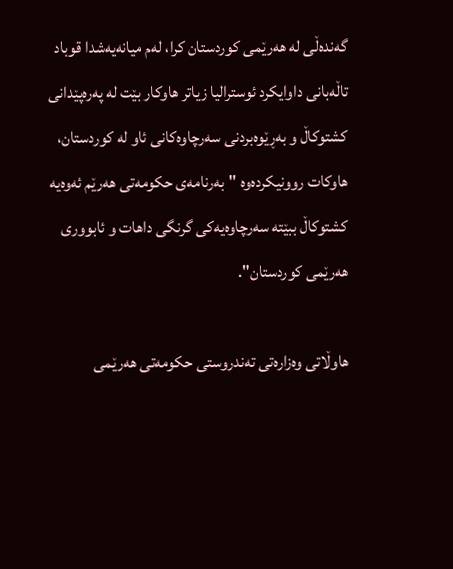گه‌نده‌ڵى له‌ هه‌رێمى کوردستان کرا، له‌م میانه‌یه‌شدا قوباد تاڵه‌بانى داوایکرد ئوسترالیا زیاتر هاوکار بێت له‌ په‌ره‌پێدانى کشتوکاڵ و به‌ڕێوه‌بردنى سه‌رچاوه‌کانى ئاو له‌ کوردستان، هاوکات روونیکرده‌وه‌ "به‌رنامه‌ى حکومه‌تى هه‌رێم ئه‌وه‌یه‌ کشتوکاڵ ببێته‌ سه‌رچاوه‌یه‌کى گرنگى داهات و ئابوورى هه‌رێمى کوردستان".

هاوڵاتى ‌وه‌زاره‌تى ته‌ندروستى حکومه‌تى هه‌رێمى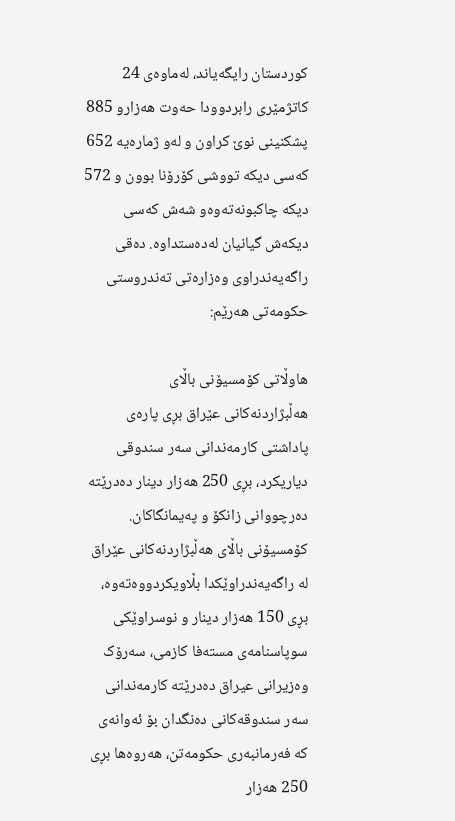کوردستان رایگه‌یاند، له‌ماوه‌ى 24 کاتژمێرى رابردوودا حه‌وت هه‌زارو 885 پشکنینى نوێ کراون و له‌و ژماره‌یه‌ 652 که‌سى دیکه‌ تووشى کۆرۆنا بوون و 572 دیکه‌ چاکبونه‌ته‌وه‌و شه‌ش که‌سی دیکه‌ش گیانیان له‌ده‌ستداوه‌. ده‌قى  راگه‌یه‌ندراوى وه‌زاره‌تى ته‌ندروستى حکومه‌تى هه‌رێم:

هاوڵاتى کۆمسیۆنی باڵای هەڵبژاردنەکانی عێراق بڕی پارەی پاداشتی کارمەندانی سەر سندوقی دیاریکرد، بڕى 250 هەزار دینار دەدرێتە دەرچووانی زانکۆ و پەیمانگاکان. کۆمسیۆنی باڵای هەڵبژاردنەکانی عێراق لە راگەیەندراوێکدا بڵاویکردووەتەوە، بڕى 150 هەزار دینار و نوسراوێکى سوپاسنامەى مستەفا کازمى، سەرۆک وەزیرانى عیراق دەدرێتە کارمەندانى سەر سندوقەکانى دەنگدان بۆ ئەوانەی کە فەرمانبەری حکومەتن، هەروەها بڕى 250 هەزار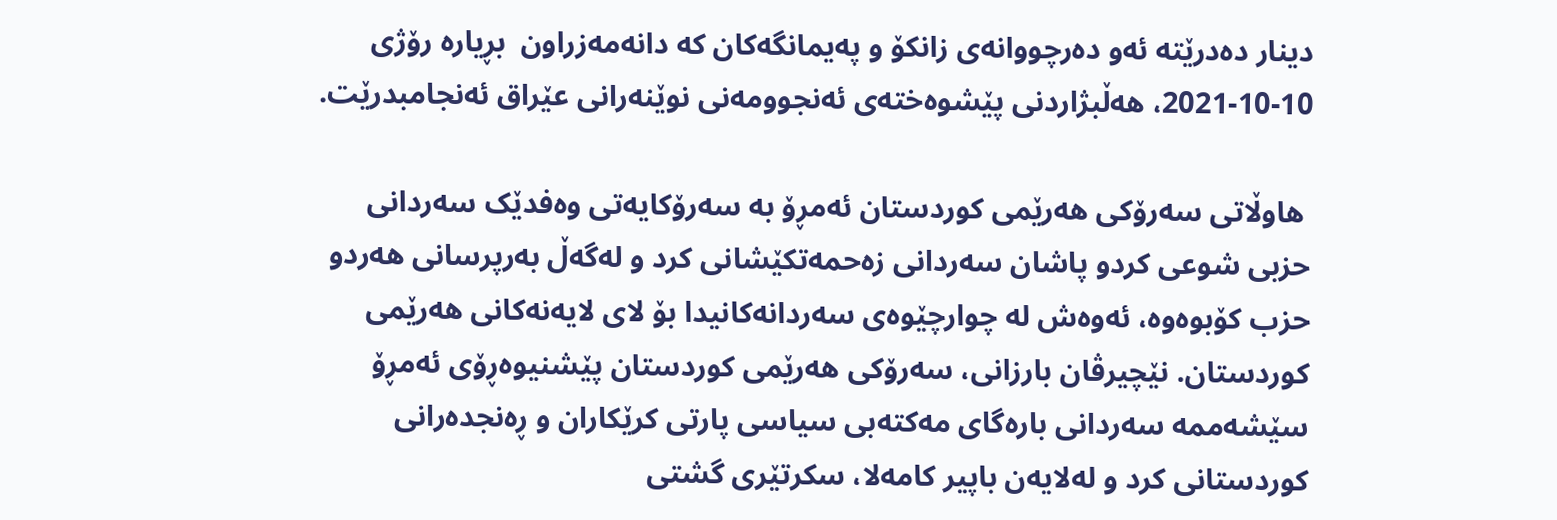دینار دەدرێتە ئەو دەرچووانەى زانکۆ و پەیمانگەکان کە دانەمەزراون  بڕیارە رۆژی 10-10-2021، هەڵبژاردنی پێشوەختەی ئەنجوومەنی نوێنەرانی عێراق ئەنجامبدرێت.

 هاوڵاتى سەرۆکی هەرێمی کوردستان ئەمڕۆ بە سەرۆکایەتی وە‌فدێک سەردانی حزبی شوعی کردو پاشان سەردانی زەحمەتکێشانی کرد و لەگەڵ بەرپرسانی هەردو حزب کۆبوەوە، ئەوەش لە چوارچێوەی سەردانەکانیدا بۆ لای لایەنەکانی هەرێمی کوردستان. نێچیرڤان بارزانی، سەرۆکی هەرێمی کوردستان پێشنیوەڕۆی ئەمڕۆ سێشەممە سەردانی بارەگای مەکتەبی سیاسی پارتی کرێکاران و ڕەنجدەرانی کوردستانی کرد و لەلایەن باپیر کامەلا، سکرتێری گشتی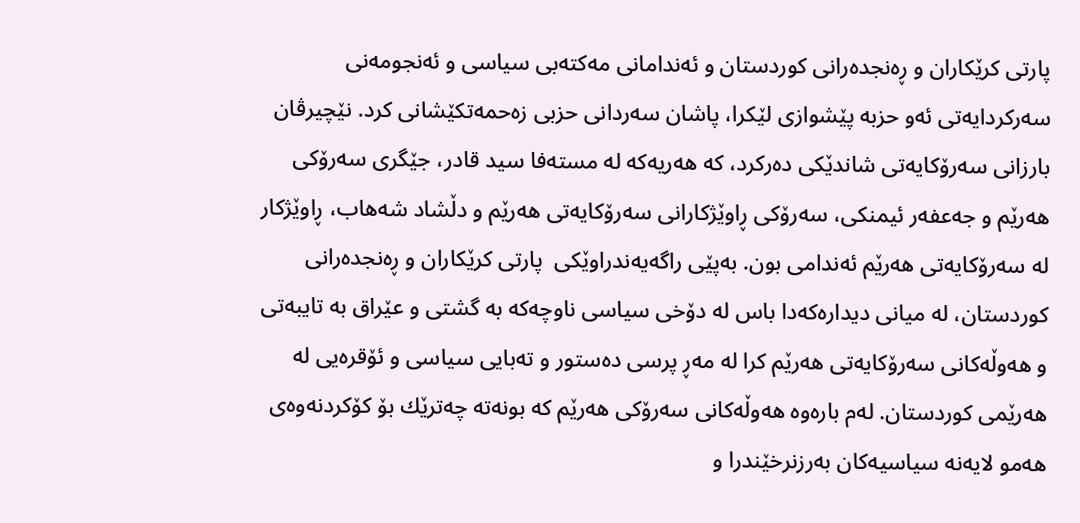پارتی کرێکاران و ڕەنجدەرانی کوردستان و ئەندامانی مەکتەبی سیاسی و ئەنجومەنی سەرکردایەتی ئەو حزبە پێشوازی لێکرا، پاشان سەردانی حزبی زەحمەتکێشانی کرد. نێچیرڤان بارزانی سەرۆکایەتی شاندێکی دەرکرد، کە هەریەکە لە مستە‌فا سید قادر، جێگری سە‌رۆكی ھە‌رێم و جەعفەر ئیمنكی، سە‌رۆكی ڕاوێژكارانی سە‌رۆكایە‌تی ھە‌رێم و دڵشاد شە‌ھاب، ڕاوێژكار لە‌ سە‌رۆكایە‌تی ھە‌رێم ئەندامی بون. بەپێی راگەیەندراوێکی  پارتی کرێکاران و ڕەنجدەرانی کوردستان، لە‌ میانی دیدارە‌كە‌دا باس لە‌ دۆخی سیاسی ناوچە‌كە‌ بە‌ گشتی و عێراق بە‌ تایبە‌تی و ھە‌وڵە‌كانی سە‌رۆكایە‌تی ھە‌رێم كرا لە‌ مە‌ڕ پرسی دە‌ستور و تە‌بایی سیاسی و ئۆقرە‌یی لە‌ ھە‌رێمی كوردستان. لە‌م بارە‌وە‌ ھە‌وڵە‌كانی سە‌رۆكی ھە‌رێم كە‌ بونەتە‌ چە‌ترێك بۆ كۆكردنە‌وە‌ی ھە‌مو لایە‌نە‌ سیاسیە‌كان بە‌رزنرخێندرا و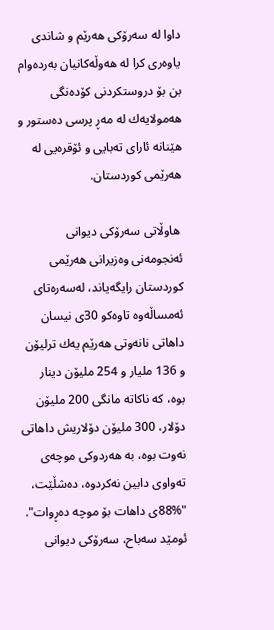داوا لە‌ سە‌رۆكی ھە‌رێم و شاندی یاوە‌ری كرا لە‌ ھە‌وڵە‌كانیان بە‌ردە‌وام بن بۆ دروستكردنی كۆدە‌نگی ھە‌مولایە‌ك لە‌ مە‌ڕ پرسی دە‌ستور و ھێنانە‌ ئارای تە‌بایی و ئۆقرە‌یی لە‌ ھە‌رێمی كوردستان.

 هاوڵاتى سه‌رۆكی دیوانی ئه‌نجومه‌نی وه‌زیرانی هەرێمی کوردستان رایگەیاند، لەسەرەتای ئەمساڵەوە تاوەکو 30ی نیسان داهاتی نانه‌وتی هه‌رێم یه‌ك ترلیۆن و 136 ملیار و 254 ملیۆن دینار بوه‌، كه‌ ناكاته‌ مانگی 200 ملیۆن دۆلار، 300 ملیۆن دۆلاریش داهاتی نه‌وت بوه‌، به‌ هه‌ردوكی موچه‌ی ته‌واوی دابین نه‌كردوه‌، دەشڵێت، "%88ی داهات بۆ موچه‌ ده‌ڕوات". ئومێد سه‌باح، سه‌رۆكی دیوانی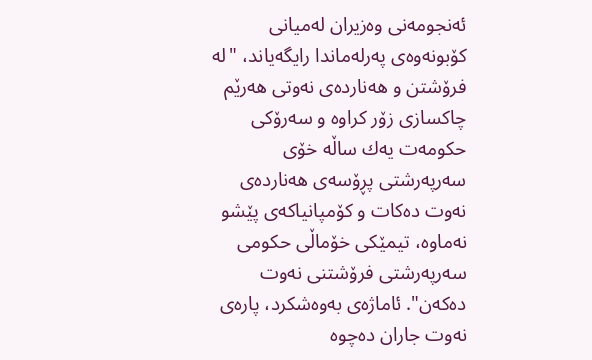ئه‌نجومه‌نی وه‌زیران لەمیانی کۆبونەوەی پەرلەماندا رایگەیاند، "له‌ فرۆشتن و هه‌نارده‌ی نه‌وتی هه‌رێم چاكسازی زۆر كراوه‌ و سه‌رۆكی حكومه‌ت یه‌ك ساڵه‌ خۆی سه‌رپه‌رشتی پڕۆسه‌ی هه‌نارده‌ی نه‌وت ده‌كات و كۆمپانیاكه‌ی پێشو نه‌ماوه‌، تیمێكی خۆماڵی حكومی سه‌رپه‌رشتی فرۆشتنی نه‌وت ده‌كه‌ن". ئاماژەی بەوەشکرد، پارەی نەوت جاران ده‌چوه‌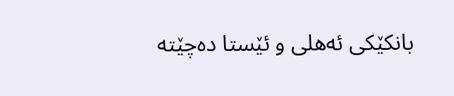بانكێكی ئه‌هلی و ئێستا ده‌چێته‌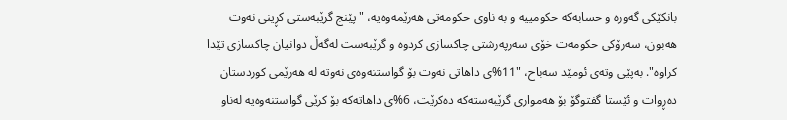بانكێكی گه‌وره‌ و حسابه‌كه‌ حكومییه‌ و به‌ ناوی حكومه‌تی هه‌رێمه‌وه‌یه‌، "پێنج گرێبه‌ستی كڕینی نه‌وت هه‌بون، سه‌رۆكی حكومه‌ت خۆی سه‌رپه‌رشتی چاكسازی كردوه‌ و گرێبه‌ست له‌گه‌ڵ دوانیان چاكسازی تێدا كراوه‌". بەپێی وتەی ئومێد سه‌باح، "11%ی داهاتی نه‌وت بۆ گواستنه‌وه‌ی نه‌وته‌ له‌ هه‌رێمی كوردستان ده‌ڕوات و ئێستا گفتوگۆ بۆ هه‌مواری گرێبه‌سته‌كه‌ ده‌كرێت، 6%ی داهاته‌كه‌ بۆ كرێی گواستنه‌وه‌یه‌ له‌ناو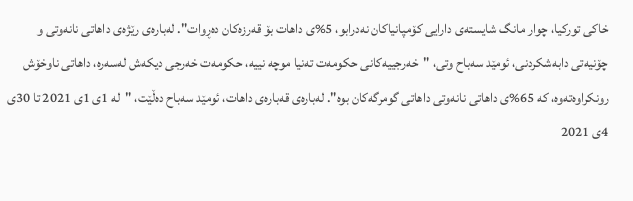خاكی توركیا، چوار مانگ شایسته‌ی دارایی كۆمپانیاكان نه‌درابو، 5%ی داهات بۆ قه‌رزه‌كان ده‌ڕوات". له‌باره‌ی رێژه‌ی داهاتی نانه‌وتی و چۆنیه‌تی دابه‌شكردنی، ئومێد سه‌باح وتی، "خه‌رجییه‌كانی حكومه‌ت ته‌نیا موچه‌ نییه‌، حكومه‌ت خه‌رجی دیكه‌ش له‌سه‌ره‌، داهاتی ناوخۆش رونكراوه‌ته‌وه‌، كه‌ 65%ی داهاتی نانه‌وتی داهاتی گومرگه‌كان بوه‌". لەبارەی قەبارەی داهات، ئومێد سەباح دەڵێت، "له‌ 1ی 1ی 2021 تا 30ی 4ی 2021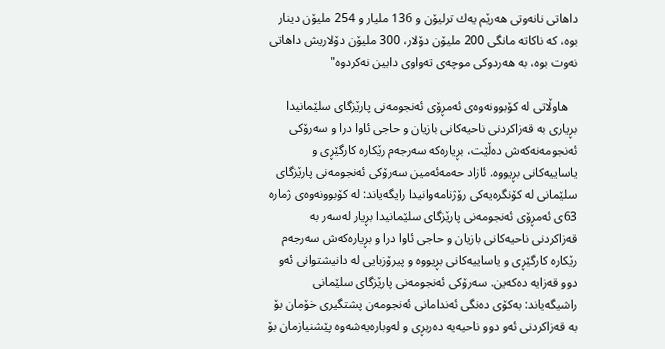داهاتی نانه‌وتی هه‌رێم یه‌ك ترلیۆن و 136 ملیار و 254 ملیۆن دینار بوه‌، كه‌ ناكاته‌ مانگی 200 ملیۆن دۆلار، 300 ملیۆن دۆلاریش داهاتی نه‌وت بوه‌، به‌ هه‌ردوكی موچه‌ی ته‌واوی دابین نه‌كردوه‌"

   هاوڵاتى لە كۆبوونەوەی ئەمڕۆی ئەنجومەنی پارێزگای سلێمانیدا بڕیاری بە قەزاكردنی ناحیەكانی بازیان و حاجی ئاوا درا و سەرۆكی ئەنجومەنەكەش دەڵێت، بڕیارەكە سەرجەم رێكارە كارگێڕی و یاساییەكانی بڕیووە. ئازاد حەمەئەمین سەرۆكی ئەنجومەنی پارێزگای سلێمانی لە كۆنگرەیەكی رۆژنامەوانیدا رایگەیاند: لە كۆبوونەوەی ژمارە 63ی ئەمڕۆی ئەنجومەنی پارێزگای سلێمانیدا بڕیار لەسەر بە قەزاكردنی ناحیەكانی بازیان و حاجی ئاوا درا و بڕیارەكەش سەرجەم رێكارە كارگێڕی و یاساییەكانی بڕیووە و پیرۆزبایی لە دانیشتوانی ئەو دوو قەزایە دەكەین. سەرۆكی ئەنجومەنی پارێزگای سلێمانی راشیگەیاند: بەكۆی دەنگی ئەندامانی ئەنجومەن پشتگیری خۆمان بۆ بە قەزاكردنی ئەو دوو ناحیەیە دەربڕی و لەوبارەیەشەوە پێشنیازمان بۆ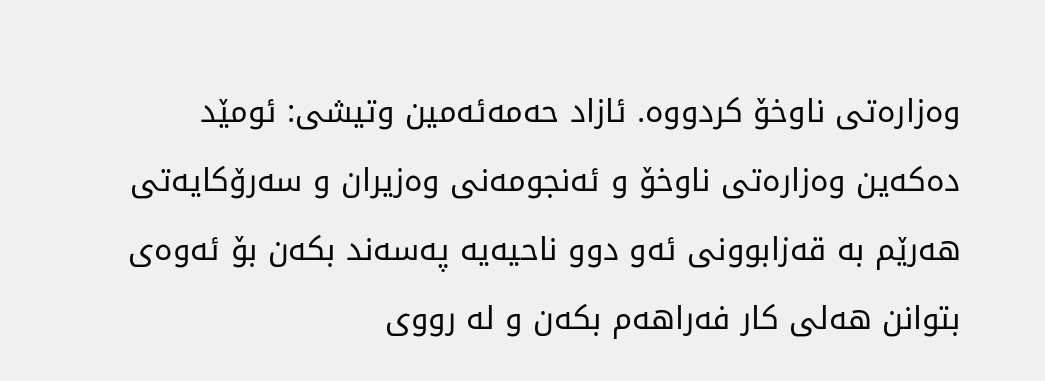وەزارەتی ناوخۆ كردووە. ئازاد حەمەئەمین وتیشی: ئومێد دەكەین وەزارەتی ناوخۆ و ئەنجومەنی وەزیران و سەرۆكایەتی هەرێم بە قەزابوونی ئەو دوو ناحیەیە پەسەند بكەن بۆ ئەوەی بتوانن هەلی كار فەراهەم بكەن و لە رووی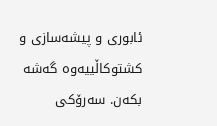ئابوری و پیشەسازی و كشتوكاڵییەوە گەشە بكەن. سەرۆكی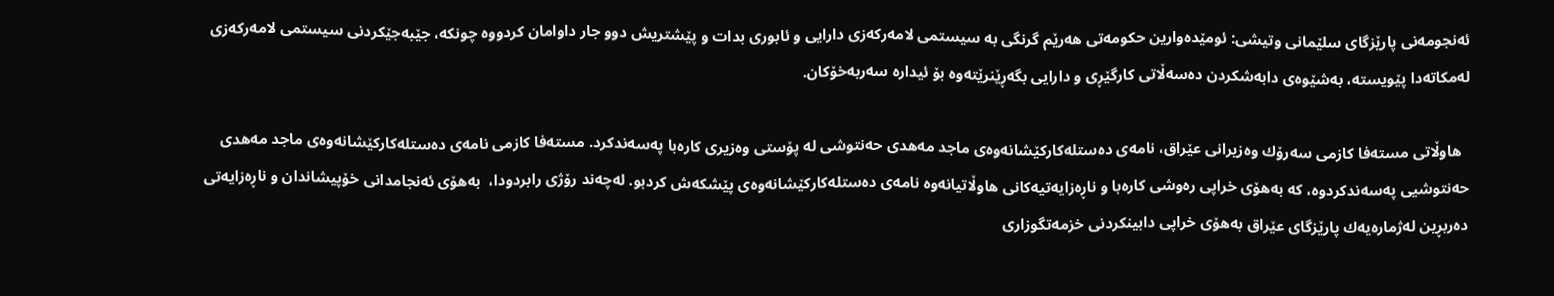ئەنجومەنی پارێزگای سلێمانی وتیشی: ئومێدەوارین حكومەتی هەرێم گرنگی بە سیستمی لامەركەزی دارایی و ئابوری بدات و پێشتریش دوو جار داوامان كردووە چونكە، جێبەجێكردنی سیستمی لامەركەزی لەمكاتەدا پێویستە، بەشێوەی دابەشكردن دەسەڵاتی كارگێڕی و دارایی بگەڕێنرێتەوە بۆ ئیدارە سەربەخۆكان.

  هاوڵاتى مسته‌فا كازمی سه‌رۆك وه‌زیرانی عێراق، نامه‌ی ده‌ستله‌كاركێشانه‌وه‌ی ماجد مه‌هدی حه‌نتوشی له‌ پۆستی وه‌زیری كاره‌با په‌سه‌ندكرد. مسته‌فا كازمی نامه‌ی ده‌ستله‌كاركێشانه‌وه‌ی ماجد مه‌هدی حه‌نتوشیی په‌سه‌ندكردوه‌، كه‌ به‌هۆی خراپی ره‌وشی كاره‌با و ناڕه‌زایه‌تیه‌كانی هاوڵاتیانه‌وه‌ نامه‌ی ده‌ستله‌كاركێشانه‌وه‌ی پێشكه‌ش كردبو. له‌چه‌ند رۆژی رابردودا،  به‌هۆی ئه‌نجامدانی خۆپیشاندان و ناڕه‌زایه‌تی ده‌ربڕین له‌ژماره‌یه‌ك پارێزگای عێراق به‌هۆی خراپی دابینكردنی خزمه‌تگوزاری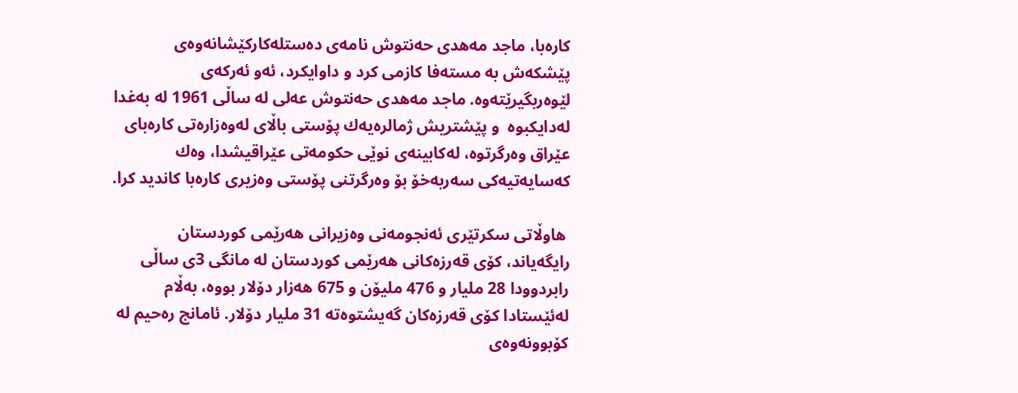كاره‌با، ماجد مه‌هدی حه‌نتوش نامه‌ی ده‌ستله‌كاركێشانه‌وه‌ی پێشكه‌ش به‌ مسته‌فا كازمی كرد و داوایكرد، ئه‌و ئه‌ركه‌ی لێوه‌ربگیرێته‌وه‌. ماجد مه‌هدی حه‌نتوش عه‌لی له‌ ساڵی 1961 له‌ به‌غدا له‌دایكبوه‌  و پێشتریش ژمالره‌یه‌ك پۆستی باڵای له‌وه‌زاره‌تی كاره‌بای عێراق وه‌رگرتوه‌، له‌كابینه‌ی نوێی حكومه‌تی عێراقیشدا، وه‌ك كه‌سایه‌تیه‌كی سه‌ربه‌خۆ بۆ وه‌رگرتنی پۆستی وه‌زیری كاره‌با كاندید كرا.

 هاوڵاتى سکرتێری ئەنجومەنی وەزیرانی هەرێمی کوردستان رایگەیاند، كۆی قەرزەكانی هەرێمی كوردستان لە مانگی 3ی ساڵی رابردوودا 28 ملیار و 476 ملیۆن و 675 هەزار دۆلار بووە، بەڵام لەئێستادا كۆی قەرزەكان گەیشتوەتە 31 ملیار دۆلار. ئامانج رەحیم لە کۆبوونەوەی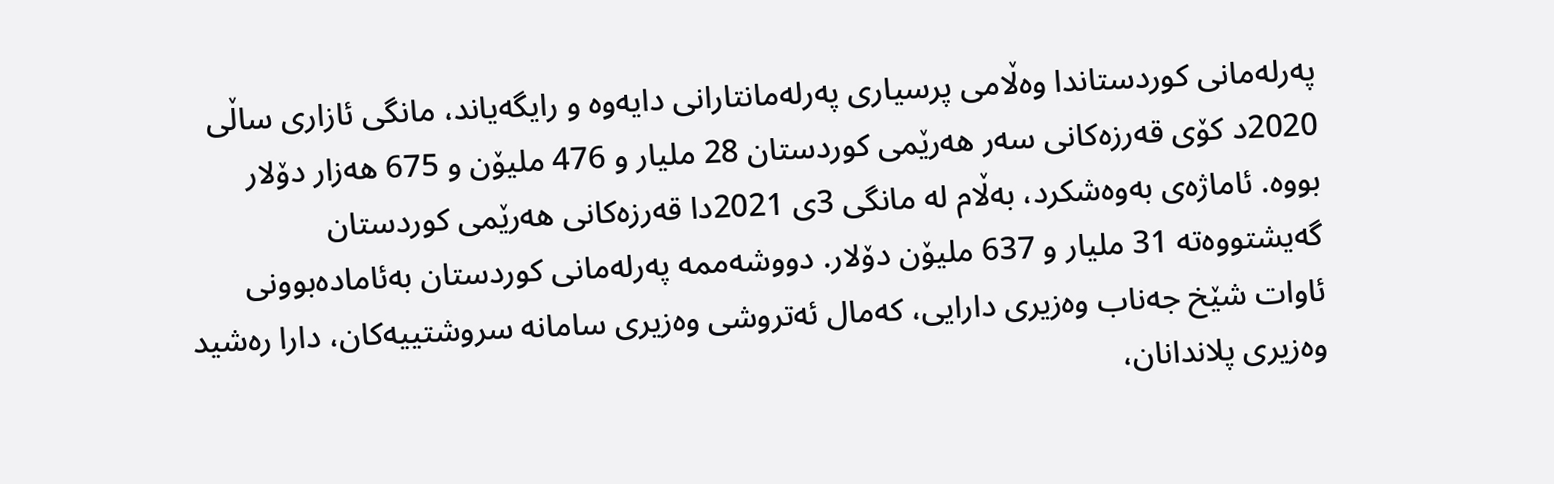پەرلەمانی کوردستاندا وەڵامی پرسیاری پەرلەمانتارانی دایەوە و رایگەیاند، مانگی ئازاری ساڵی 2020د کۆی قەرزەکانی سەر هەرێمی کوردستان 28 ملیار و 476 ملیۆن و 675 هەزار دۆلار بووە. ئاماژەی بەوەشکرد، بەڵام لە مانگی 3ی 2021دا قەرزەکانی هەرێمی کوردستان گەیشتووەتە 31 ملیار و 637 ملیۆن دۆلار. دووشه‌ممه‌ پەرلەمانی کوردستان بەئامادەبوونی ئاوات شێخ جەناب وەزیری دارایی، کەمال ئەتروشی وەزیری سامانە سروشتییەکان، دارا رەشید وەزیری پلاندانان،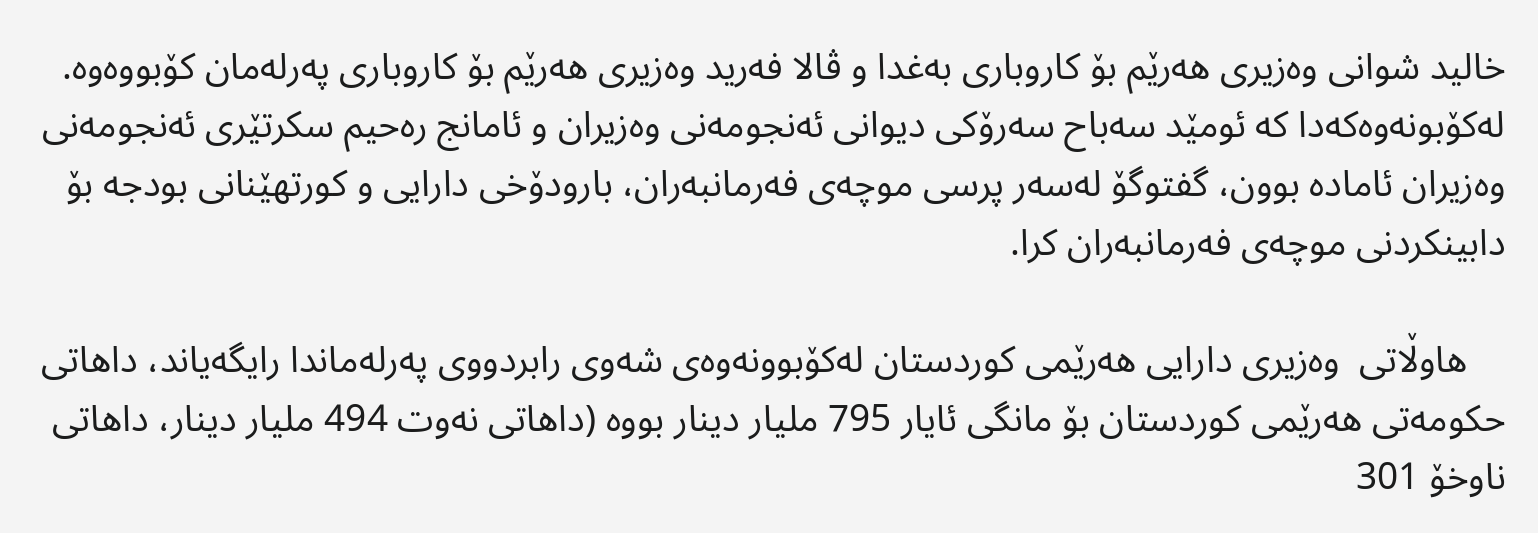خالید شوانی وەزیری هەرێم بۆ کاروباری بەغدا و ڤالا فەرید وەزیری هەرێم بۆ کاروباری پەرلەمان کۆبووەوە. لەکۆبونەوەکەدا کە ئومێد سەباح سەرۆکی دیوانی ئەنجومەنی وەزیران و ئامانج رەحیم سکرتێری ئەنجومەنی وەزیران ئامادە بوون، گفتوگۆ لەسەر پرسی موچەی فەرمانبەران، بارودۆخی دارایی و کورتهێنانی بودجە بۆ دابینکردنی موچەی فەرمانبەران کرا.

    هاوڵاتى  وەزیری دارایی هەرێمی کوردستان لەکۆبوونەوەی شەوی رابردووی پەرلەماندا رایگەیاند، داهاتی حکومەتی هەرێمی کوردستان بۆ مانگی ئایار 795 ملیار دینار بووە (داهاتی نەوت 494 ملیار دینار، داهاتی ناوخۆ 301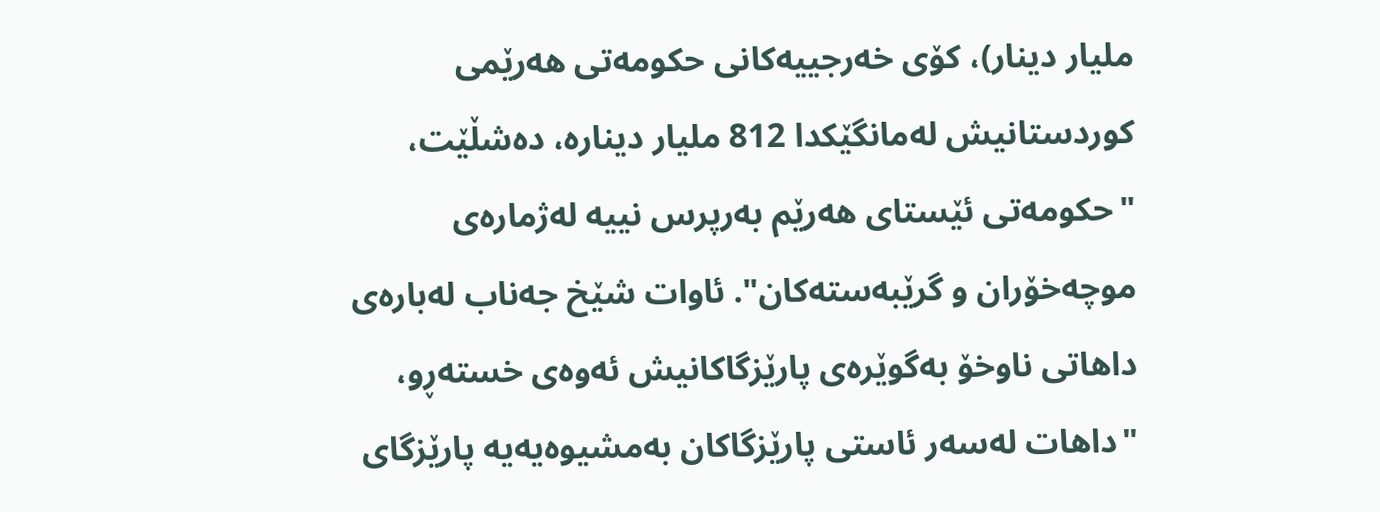ملیار دینار)، كۆی خەرجییەکانی حکومەتی هەرێمی کوردستانیش لەمانگێکدا 812 ملیار دینارە، دەشڵێت، "حكومه‌تی ئێستای هه‌رێم به‌رپرس نییه‌ لەژمارەی موچەخۆران و گرێبه‌سته‌كان". ئاوات شێخ جەناب لەبارەی داهاتی ناوخۆ بەگوێرەی پارێزگاکانیش ئەوەی خستەڕو، "داهات لەسەر ئاستی پارێزگاكان بەمشیوەیەیە پارێزگای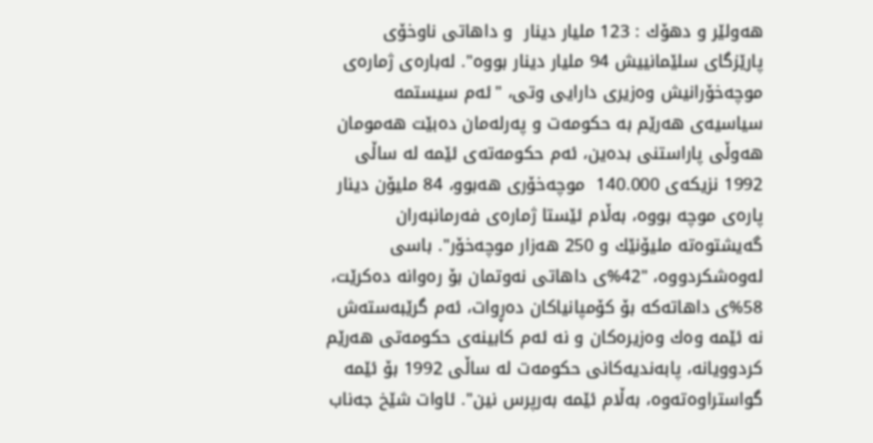هەولێر و دهۆك : 123 ملیار دینار  و داهاتی ناوخۆی پارێزگای سلێمانییش 94 ملیار دینار بووە". لەبارەی ژمارەی موچەخۆرانیش وەزیری دارایی وتی، "ئه‌م سیستمه‌ سیاسیه‌ی هه‌رێم به‌ حكومه‌ت و په‌رله‌مان ده‌بێت هه‌مومان هه‌وڵی پاراستنی بده‌ین، ئه‌م حكومه‌ته‌ی ئێمه‌ له‌ ساڵی 1992 نزیكه‌ی 140.000  موچه‌خۆری هه‌بوو، 84 ملیۆن دینار پاره‌ی موچه‌ بووه‌، به‌ڵام ئێستا ژماره‌ی فه‌رمانبه‌ران گه‌یشتوه‌ته‌ ملیۆنێك و 250 هه‌زار موچه‌خۆر". باسی لەوەشکردووە، "42%ی داهاتی نه‌وتمان بۆ ره‌وانه‌ ده‌كرێت، 58%ی داهاته‌كه‌ بۆ كۆمپانیاكان ده‌ڕوات، ئه‌م گرێبه‌سته‌ش نه‌ ئێمه‌ وه‌ك وه‌زیره‌كان و نه‌ ئه‌م كابینه‌ی حكومه‌تی هه‌رێم كردوویانه‌، پابه‌ندیه‌كانی حكومه‌ت له‌ ساڵی 1992 بۆ ئێمه‌ گواستراوه‌ته‌وه‌، به‌ڵام ئێمه‌ به‌رپرس نین". ئاوات شێخ جه‌ناب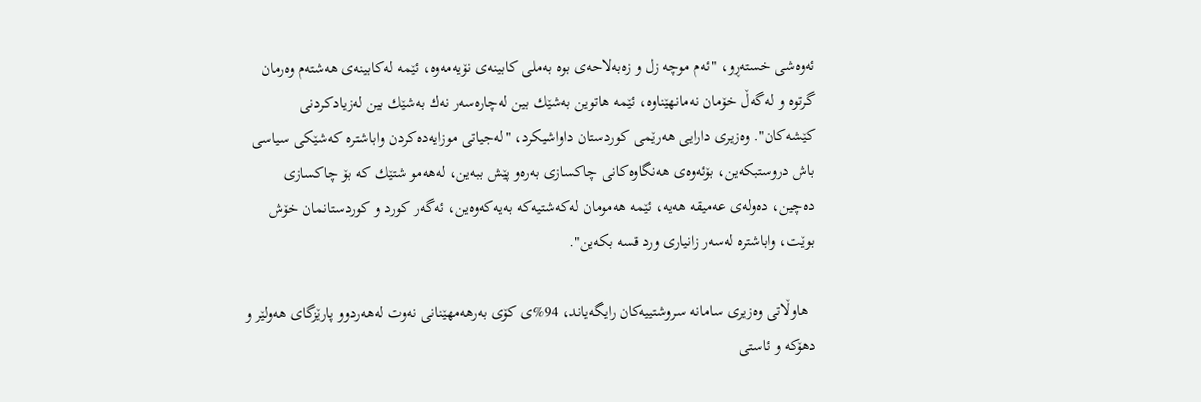ئەوەشی خستەڕو، "ئه‌م موچه‌ زل و زه‌به‌لاحه‌ی بوه‌ به‌ملی كابینه‌ی نۆیه‌مه‌وه‌، ئێمه‌ له‌كابینه‌ی هه‌شته‌م وه‌رمان گرتوه‌ و له‌گه‌ڵ خۆمان نه‌مانهێناوه‌، ئێمه‌ هاتوین به‌شێك بین له‌چاره‌سه‌ر نه‌ك به‌شێك بین له‌زیادكردنی كێشه‌كان". وەزیری دارایی هەرێمی کوردستان داواشیکرد، "له‌جیاتی موزایه‌ده‌كردن واباشتره‌ كه‌شێكی سیاسی باش دروستبكه‌ین، بۆئه‌وه‌ی هه‌نگاوه‌كانی چاكسازی به‌ره‌و پێش ببه‌ین، له‌هه‌مو شتێك كه‌ بۆ چاكسازی ده‌چین، ده‌وله‌ی عه‌میقه‌ هه‌یه‌، ئێمه‌ هه‌مومان له‌كه‌شتیه‌كه‌ به‌یه‌كه‌وه‌ین، ئه‌گه‌ر كورد و كوردستانمان خۆش بوێت، واباشتره‌ له‌سه‌ر زانیاری ورد قسه‌ بكه‌ین".

  هاوڵاتى وەزیری سامانە سروشتییەكان رایگەیاند، 94%ی کۆی بەرهەمهێنانی نەوت لەهەردوو پارێزگای هەولێر و دهۆکە و ئاستی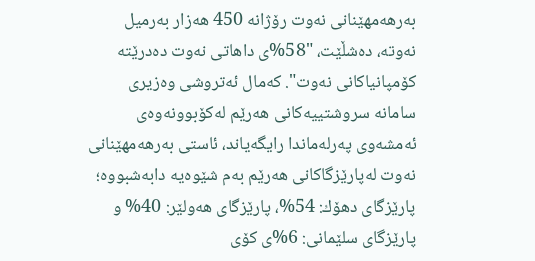بەرهەمهێنانی نەوت رۆژانە 450 هەزار بەرمیل نەوتە، دەشڵێت، "58%ی داهاتی نەوت دەدرێتە كۆمپانیاكانی نەوت". كەمال ئەتروشی وەزیری سامانە سروشتییەكانی هەرێم لەکۆبوونەوەی ئەمشەوی پەرلەماندا رایگەیاند، ئاستی بەرهەمهێنانی نەوت لەپارێزگاکانی هەرێم بەم شێوەیە دابەشبووە؛  پارێزگای دهۆك: 54%، پارێزگای هەولێر: 40% و پارێزگای سلێمانی: 6%ی کۆی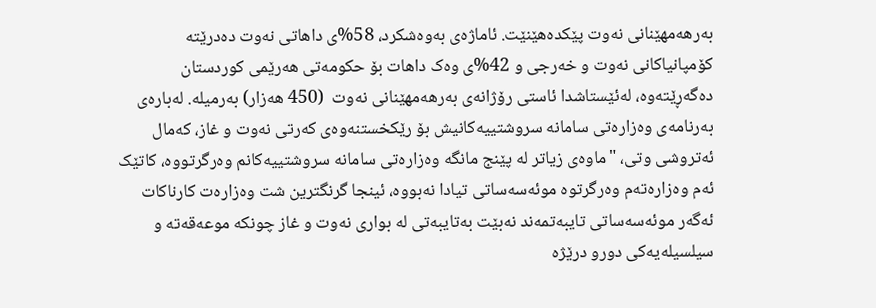بەرهەمهێنانی نەوت پێکدەهێنێت. ئاماژەی بەوەشکرد، 58%ی داهاتی نەوت دەدرێتە كۆمپانیاكانی نەوت و خەرجی و 42%ی وەک داهات بۆ حکومەتی هەرێمی کوردستان دەگەڕێتەوە، لەئێستاشدا ئاستی رۆژانەی بەرهەمهێنانی نەوت  (450 هەزار) بەرمیلە. لەبارەی بەرنامەی وەزارەتی سامانە سروشتییەکانیش بۆ رێکخستنەوەی کەرتی نەوت و غاز، کەمال ئەتروشی وتی، "ماوەی زیاتر لە پێنج مانگە وەزارەتی سامانە سروشتییەکانم وەرگرتووە، کاتێک ئەم وەزارەتەم وەرگرتوە موئەسەساتی تیادا نەبووە، ئینجا گرنگترین شت وەزارەت کارناکات ئەگەر موئەسەساتی تایبەتمەند نەبێت بەتایبەتی لە بواری نەوت و غاز چونکە موعەقەتە و سیلسیلەیەکی دورو درێژە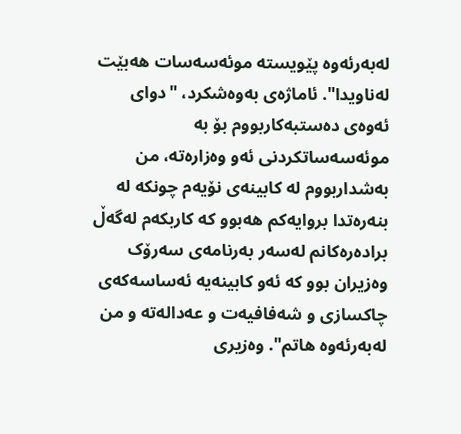لەبەرئەوە پێویستە موئەسەسات هەبێت لەناویدا". ئاماژەی بەوەشکرد، "دوای ئەوەی دەستبەکاربووم بۆ بە موئەسەساتکردنی ئەو وەزارەتە، من بەشداربووم لە کابینەی نۆیەم چونکە لە بنەرەتدا بروایەکم هەبوو کە کاربکەم لەگەڵ برادەرەکانم لەسەر بەرنامەی سەرۆک وەزیران بوو کە ئەو کابینەیە ئەساسەکەی چاکسازی و شەفافیەت و عەدالەتە و من لەبەرئەوە هاتم". وەزیری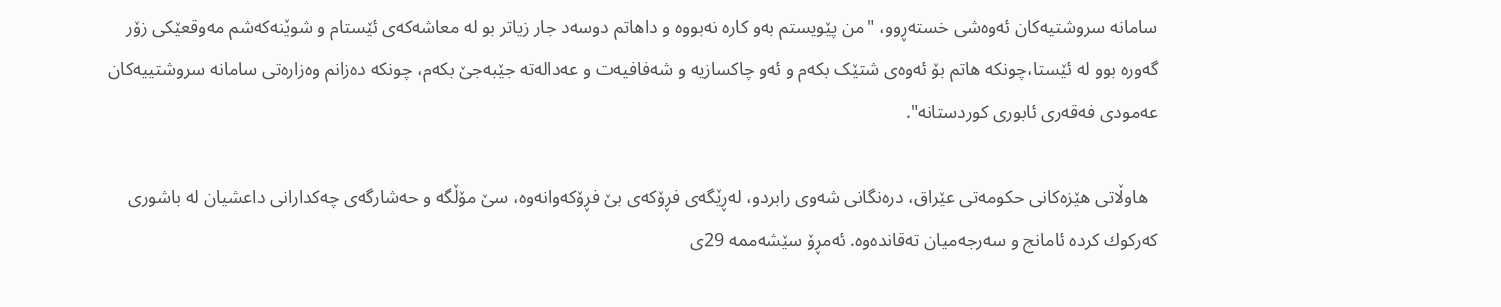سامانە سروشتیەکان ئەوەشی خستەڕوو، "من پێویستم بەو کارە نەبووە و داهاتم دوسەد جار زیاتر بو لە معاشەکەی ئێستام و شوێنەکەشم مەوقعێکی زۆر گەورە بوو لە ئێستا،چونکە هاتم بۆ ئەوەی شتێک بکەم و ئەو چاکسازیە و شەفافیەت و عەدالەتە جێبەجێ بکەم، چونکە دەزانم وەزارەتی سامانە سروشتییەکان عەمودی فەقەری ئابوری کوردستانە".

  هاوڵاتى هێزه‌كانی حكومه‌تی عێراق، دره‌نگانی شه‌وی رابردو، له‌ڕێگه‌ی فڕۆكه‌ی بێ فڕۆكه‌وانه‌وه‌، سێ مۆڵگه‌ و حه‌شارگه‌ی چه‌كدارانی داعشیان له‌ باشوری كه‌ركوك كرده‌ ئامانج و سه‌رجه‌میان ته‌قانده‌وه‌. ئەمڕۆ سێشەممە 29ی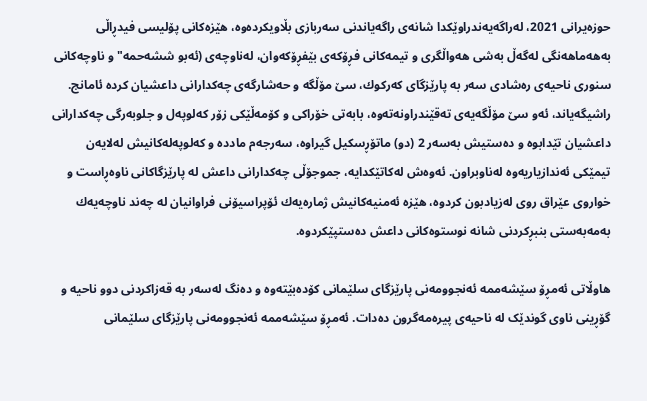حوزه‌یرانی 2021، له‌راگه‌یه‌ندراوێكدا شانه‌ی راگه‌یاندنی سه‌ربازی بڵاویكرده‌وه‌، هێزه‌كانی پۆلیسی فیدڕاڵی به‌هه‌ماهه‌نگی له‌گه‌ڵ به‌شی هه‌واڵگری و تیمه‌كانی فڕۆكه‌ی بێفڕۆكه‌وان، له‌ناوچه‌ی (ئه‌بو ششه‌حمه‌" و ناوچه‌كانی سنوری ناحیه‌ی ره‌شادی سه‌ر به‌ پارێزگای كه‌ركوك، سێ مۆڵگه‌ و حه‌شارگه‌ی چه‌كدارانی داعشیان كرده‌ ئامانج. راشیگه‌یاند، ئه‌و سێ مۆڵگه‌یه‌ی ته‌قێندراونه‌ته‌وه‌، بابه‌تی خۆراكی و كۆمه‌ڵێكی زۆر كه‌لوپه‌ل و جلوبه‌رگی چه‌كدارانی داعشیان تێدابوه‌ و ده‌ستیش به‌سه‌ر 2 (دو) ماتۆڕسكیل گیراوه‌، سه‌رجه‌م مادده‌ و كه‌لوپه‌له‌كانیش له‌لایه‌ن تیمێكی ئه‌ندازیاریه‌وه‌ له‌ناوبراون. ئه‌وه‌ش له‌كاتێكدایه‌، جموجۆڵی چه‌كدارانی داعش له‌ پارێزگاكانی ناوه‌ڕاست و خواروی عێراق روی له‌زیادبون كردوه‌، هێزه‌ ئه‌منیه‌كانیش ژماره‌یه‌ك ئۆپراسیۆنی فراوانیان له‌ چه‌ند ناوچه‌یه‌ك به‌مه‌به‌ستی بنبڕكردنی شانه‌ نوستوه‌كانی داعش ده‌ستپێكردوه‌.

هاوڵاتى ئەمڕۆ سێشەممە ئەنجوومەنی پارێزگای سلێمانی کۆدەبێتەوە و دەنگ لەسەر بە قەزاکردنی دوو ناحیە و گۆڕینی ناوی گوندێک لە ناحیەی پیرەمەگرون دەدات. ئەمڕۆ سێشەممە ئەنجوومەنی پارێزگای سلێمانی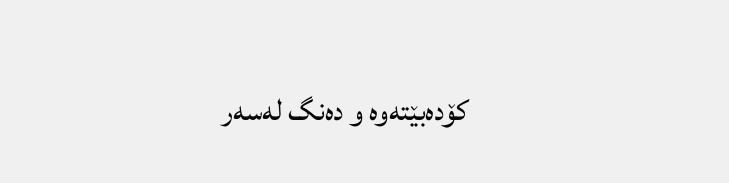کۆدەبێتەوە و دەنگ لەسەر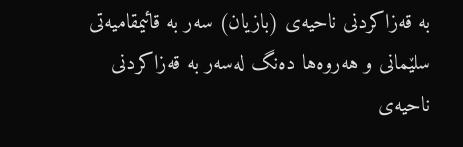بە قەزاکردنی ناحیەی (بازیان) سەر بە قائیمقامیەتی سلێمانی و هەروەها دەنگ لەسەر بە قەزاکردنی ناحیەی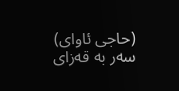(حاجی ئاوای) سەر بە قەزای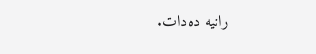رانیە دەدات.